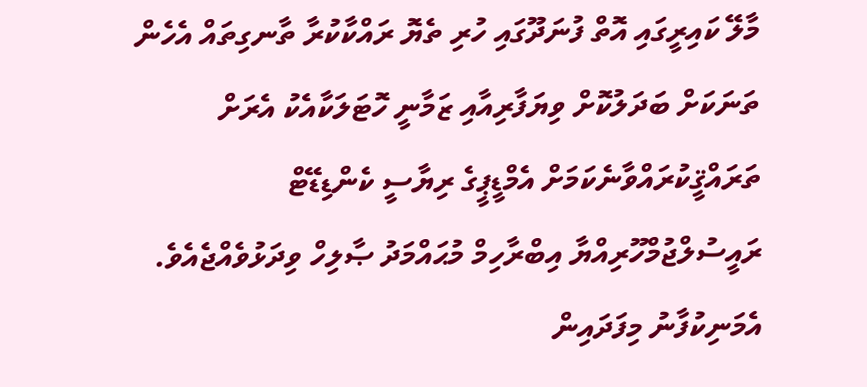މާލޭ ކައިރީގައި އޮތް ފުނަދޫގައި ހުރި ތެޔޮ ރައްކާކުރާ ތާނގިތައް އެހެން ތަނަކަށް ބަދަލުކޮށް ވިޔަފާރިއާއި ޒަމާނީ ހޮޓަލަކާއެކު އެރަށް ތަރައްޤީކުރައްވާނެކަމަށް އެމްޑީޕީގެ ރިޔާސީ ކެންޑިޑޭޓް ރައީސުލްޖުމްހޫރިއްޔާ އިބްރާހިމް މުޙައްމަދު ޞާލިހް ވިދަޅުވެއްޖެއެވެ.
އެމަނިކުފާނު މިފަދައިން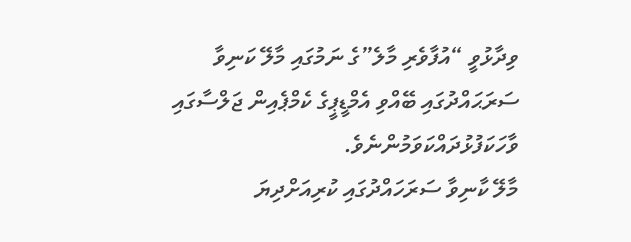ވިދާޅުވީ “އުފާވެރި މާލެ”ގެ ނަމުގައި މާލޭ ކަނިވާ ސަރަޙައްދުގައި ބޭއްވި އެމްޑީޕީގެ ކެމްޕެއިން ޖަލްސާގައި ވާހަކަފުޅުދައްކަވަމުންނެވެ.
މާލޭ ކާނިވާ ސަރަހައްދުގައި ކުރިއަށްދިޔަ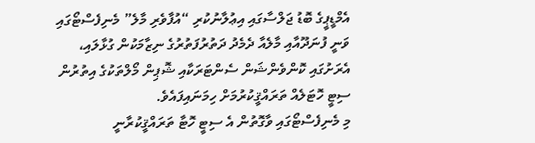އެމްޑީޕީގެ ބޮޑު ޖަލްސާގައި އިޢުލާނުކުރި “އުފާވެރި މާލެ” މެނިފެސްޓޯގައި ވަނީ ފުނަދޫއާއި މާލެއާ ދެމެދު ދަތުރުފަތުރުގެ ނިޒާމަކުން ގުޅާލައި، އެރަށުގައި ކޮންވެންޝަން ސެންޓަރަކާއި ޝޮޕިން މޯލްތަކުގެ އިތުރުން ސިޓީ ހޮޓަލެއް ތަރައްޤީކުރުމަށް ހިމަނައިފައެވެ.
މި މެނިފެސްޓޯގައި ވާގޮތުން އެ ސިޓީ ހޮޓާ ތަރައްޤީކުރާނީ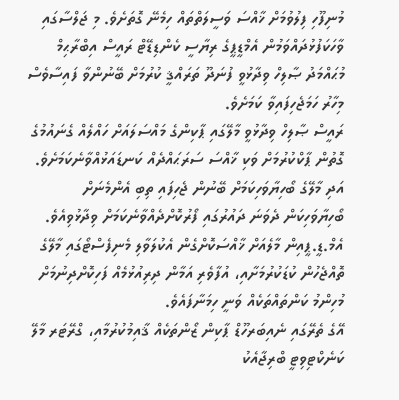މުނިފޫހި ފިލުވުމަށް ޚާއްސަ ވަސީލަތްތައް ހިމެނޭ ގޮތަށެވެ. މި ޖަލްސާގައި ވާހަކަފުޅުދައްވަމުން އެމްޑީޕީގެ ރިޔާސީ ކެންޑިޑޭޓް ރައީސް އިބްރާޙިމް މުޙައްމަދު ޞާލިހް ވިދާޅުވީ ފުނަދޫ ތަރައްޤީ ކުރުމަށް ބޭނުންވާ ފައިސާވެސް މިހާރު ހަމަޖެހިފައިވާ ކަމަށެވެ.
ރައީސް ޞާލިހް ވިދާޅުވީ މާލޭގައި ޕާކިންގެ މައްސަލައަށް ހައްލެއް ގެނައުމުގެ ގޮތުން ޕާކްކުރުމަށް ވަކި ޚާއްސަ ސަރަޙައްދެއް ކަނޑައަޅުއްވާނެކަމަށެވެ. އަދި މާލޭގެ ބޯހިޔާވަހިކަމަށް ބޭނުން ޖެހިފައި ތިބި އެންމެނަށް ބޯހިޔާވަހިކަން ދެވަނަ ދައުރުގައި ފޯރުކޮށްދެއްވާނެކަމަށް ވިދާޅުވިއެވެ.
އެމް.ޑީ.ޕީއިން މާލެއަށް ޚާއްސަކޮށްގެން އެކުލަވާލި މެނިފެސްޓޯގައި މާލޭގެ ތޮއްޖެހުން ކުޑަކުރުމަށާއި، އުފާވެރި އަމާން ދިރިއުޅުމެއް ފަހިކޮށްދިނުމަށް މުހިންމު ކަންތައްތަކެއް ވަނީ ހިމަނާފައެވެ.
އޭގެ ތެރޭގައި ނެއިބަރހޫޑް ޕާކިން ޒޯންތަކެއް ޤާއިމުކުރުމާއި، ގްރޭޓަރ މާލޭ ކަނެކްޓިވިޓީ ބްރިޖާއެކު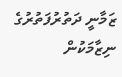ޒަމާނީ ދަތުރުފަތުރުގެ ނިޒާމަކުން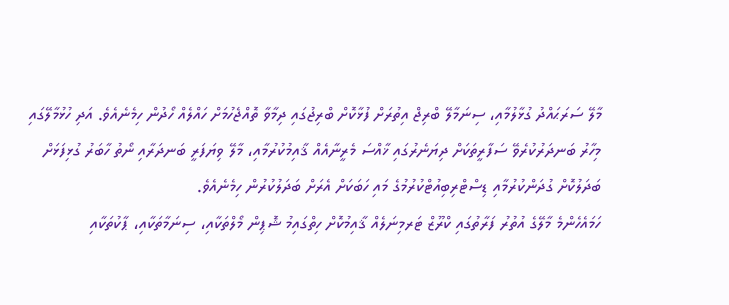މާލޭ ސަރަޙައްދު ގުޅާލުމާއި، ސިނަމާލޭ ބްރިޖް އިތުރަށް ފުޅާކޮށް ބްރިޖުގައި ދިމާވާ ތޮއްޖެހުމަށް ހައްލެއް ހޯދުން ހިމެނެއެވެ. އަދި ހުޅުމާލޭގައި މިހާރު ބަނދަރުކުރެވޭ ސަފާރީތަކަށް ދިޔަނެރުގައި ޚާއްސަ މެރީނާއެއް ޤާއިމުކުރުމާއި، މާލޭ ވިޔަފަރީ ބަނދަރާއި ނޯތު ހާބަރު ގުޅިފަޅަށް ބަދަލުކޮށް ގުދަންކުރުމާއި ޑިސްޓްރިބިއުޓްކުރުމުގެ މައި ހަބަކަށް އެރަށް ބަދަލުކުރުން ހިމެނެއެވެ.
ހަމައެހެންމެ މާލޭގެ އުތުރު ފަރާތުގައި ކްރޫޒް ޓަރމިނަލެއް ޤާއިމުކޮށް ހިތްގައިމު ޝޮޕިން މޯލްތަކާއި، ސިނަމާތަކާއި، ޕާކުތަކާއި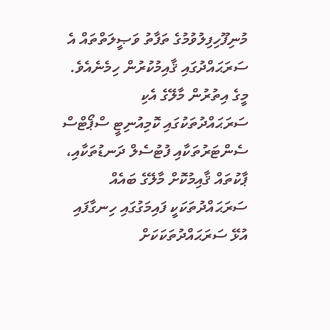މުނިފޫހިފިލުވުމުގެ ތަފާތު ވަޞީލަތްތައް އެ ސަރަޙައްދުގައި ޤާއިމުކުރުން ހިމެނެއެވެ.
މީގެ އިތުރުން މާލޭގެ އެކި ސަރަޙައްދުތަކުގައި ކޮމިއުނިޓީ ސްޕޯޓްސް ސެންޓަރުތަކާއި ފުޓުސެލް ދަނޑުތަކާއި، ޕާކުތައް ޤާއިމުކޮށް މާލޭގެ ބައެއް ސަރަޙައްދުތަކަކީ ފައިމަގުގައި ހިނގާފައި އުޅޭ ސަރަޙައްދުތަކަކަށް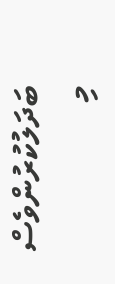ބަދަލުކުރުންވެސް މި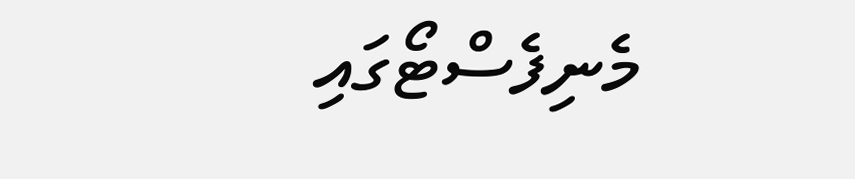މެނިފެސްޓޯގައި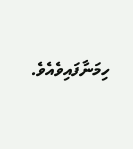ހިމަނާފައިވެއެވެ.